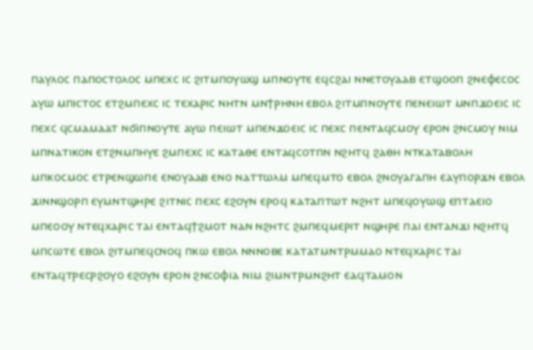ⲡⲁⲩⲗⲟⲥ ⲡⲁⲡⲟⲥⲧⲟⲗⲟⲥ ⲙⲡⲉⲭⲥ ⲓⲥ ϩⲓⲧⲙⲡⲟⲩⲱϣ ⲙⲡⲛⲟⲩⲧⲉ ⲉϥⲥϩⲁⲓ ⲛⲛⲉⲧⲟⲩⲁⲁⲃ ⲉⲧϣⲟⲟⲡ ϩⲛⲉⲫⲉⲥⲟⲥ ⲁⲩⲱ ⲙⲡⲓⲥⲧⲟⲥ ⲉⲧϩⲙⲡⲉⲭⲥ ⲓⲥ ⲧⲉⲭⲁⲣⲓⲥ ⲛⲏⲧⲛ ⲙⲛϯⲣⲏⲛⲏ ⲉⲃⲟⲗ ϩⲓⲧⲙⲡⲛⲟⲩⲧⲉ ⲡⲉⲛⲉⲓⲱⲧ ⲙⲛⲡϫⲟⲉⲓⲥ ⲓⲥ ⲡⲉⲭⲥ ϥⲥⲙⲁⲙⲁⲁⲧ ⲛϭⲓⲡⲛⲟⲩⲧⲉ ⲁⲩⲱ ⲡⲉⲓⲱⲧ ⲙⲡⲉⲛϫⲟⲉⲓⲥ ⲓⲥ ⲡⲉⲭⲥ ⲡⲉⲛⲧⲁϥⲥⲙⲟⲩ ⲉⲣⲟⲛ ϩⲛⲥⲙⲟⲩ ⲛⲓⲙ ⲙⲡⲛⲁⲧⲓⲕⲟⲛ ⲉⲧϩⲛⲙⲡⲏⲩⲉ ϩⲙⲡⲉⲭⲥ ⲓⲥ ⲕⲁⲧⲁⲑⲉ ⲉⲛⲧⲁϥⲥⲟⲧⲡⲛ ⲛϩⲏⲧϥ ϩⲁⲑⲏ ⲛⲧⲕⲁⲧⲁⲃⲟⲗⲏ ⲙⲡⲕⲟⲥⲙⲟⲥ ⲉⲧⲣⲉⲛϣⲱⲡⲉ ⲉⲛⲟⲩⲁⲁⲃ ⲉⲛⲟ ⲛⲁⲧⲧⲱⲗⲙ ⲙⲡⲉϥⲙⲧⲟ ⲉⲃⲟⲗ ϩⲛⲟⲩⲁⲅⲁⲡⲏ ⲉⲁⲩⲡⲟⲣϫⲛ ⲉⲃⲟⲗ ϫⲓⲛⲛϣⲟⲣⲡ ⲉⲩⲙⲛⲧϣⲏⲣⲉ ϩⲓⲧⲛⲓⲥ ⲡⲉⲭⲥ ⲉϩⲟⲩⲛ ⲉⲣⲟϥ ⲕⲁⲧⲁⲡⲧⲱⲧ ⲛϩⲏⲧ ⲙⲡⲉϥⲟⲩⲱϣ ⲉⲡⲧⲁⲉⲓⲟ ⲙⲡⲉⲟⲟⲩ ⲛⲧⲉϥⲭⲁⲣⲓⲥ ⲧⲁⲓ ⲉⲛⲧⲁϥϯϩⲙⲟⲧ ⲛⲁⲛ ⲛϩⲏⲧⲥ ϩⲙⲡⲉϥⲙⲉⲣⲓⲧ ⲛϣⲏⲣⲉ ⲡⲁⲓ ⲉⲛⲧⲁⲛϫⲓ ⲛϩⲏⲧϥ ⲙⲡⲥⲱⲧⲉ ⲉⲃⲟⲗ ϩⲓⲧⲙⲡⲉϥⲥⲛⲟϥ ⲡⲕⲱ ⲉⲃⲟⲗ ⲛⲛⲛⲟⲃⲉ ⲕⲁⲧⲁⲧⲙⲛⲧⲣⲙⲙⲁⲟ ⲛⲧⲉϥⲭⲁⲣⲓⲥ ⲧⲁⲓ ⲉⲛⲧⲁϥⲧⲣⲉⲥⲣϩⲟⲩⲟ ⲉϩⲟⲩⲛ ⲉⲣⲟⲛ ϩⲛⲥⲟⲫⲓⲁ ⲛⲓⲙ ϩⲓⲙⲛⲧⲣⲙⲛϩⲏⲧ ⲉⲁϥⲧⲁⲙⲟⲛ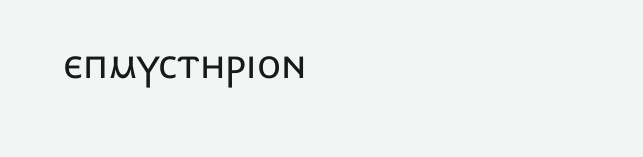ⲉⲡⲙⲩⲥⲧⲏⲣⲓⲟⲛ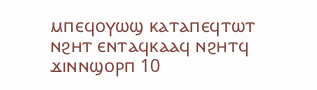ⲙⲡⲉϥⲟⲩⲱϣ ⲕⲁⲧⲁⲡⲉϥⲧⲱⲧ ⲛϩⲏⲧ ⲉⲛⲧⲁϥⲕⲁⲁϥ ⲛϩⲏⲧϥ ϫⲓⲛⲛϣⲟⲣⲡ 10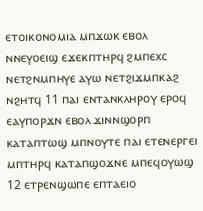ⲉⲧⲟⲓⲕⲟⲛⲟⲙⲓⲁ ⲙⲡϫⲱⲕ ⲉⲃⲟⲗ ⲛⲛⲉⲩⲟⲉⲓϣ ⲉϫⲉⲕⲡⲧⲏⲣϥ ϩⲙⲡⲉⲭⲥ ⲛⲉⲧϩⲛⲙⲡⲏⲩⲉ ⲁⲩⲱ ⲛⲉⲧϩⲓϫⲙⲡⲕⲁϩ ⲛϩⲏⲧϥ 11 ⲡⲁⲓ ⲉⲛⲧⲁⲛⲕⲗⲏⲣⲟⲩ ⲉⲣⲟϥ ⲉⲁⲩⲡⲟⲣϫⲛ ⲉⲃⲟⲗ ϫⲓⲛⲛϣⲟⲣⲡ ⲕⲁⲧⲁⲡⲧⲱϣ ⲙⲡⲛⲟⲩⲧⲉ ⲡⲁⲓ ⲉⲧⲉⲛⲉⲣⲅⲉⲓ ⲙⲡⲧⲏⲣϥ ⲕⲁⲧⲁⲡϣⲟϫⲛⲉ ⲙⲡⲉϥⲟⲩⲱϣ 12 ⲉⲧⲣⲉⲛϣⲱⲡⲉ ⲉⲡⲧⲁⲉⲓⲟ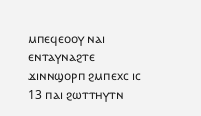ⲙⲡⲉϥⲉⲟⲟⲩ ⲛⲁⲓ ⲉⲛⲧⲁⲩⲛⲁϩⲧⲉ ϫⲓⲛⲛϣⲟⲣⲡ ϩⲙⲡⲉⲭⲥ ⲓⲥ 13 ⲡⲁⲓ ϩⲱⲧⲧⲏⲩⲧⲛ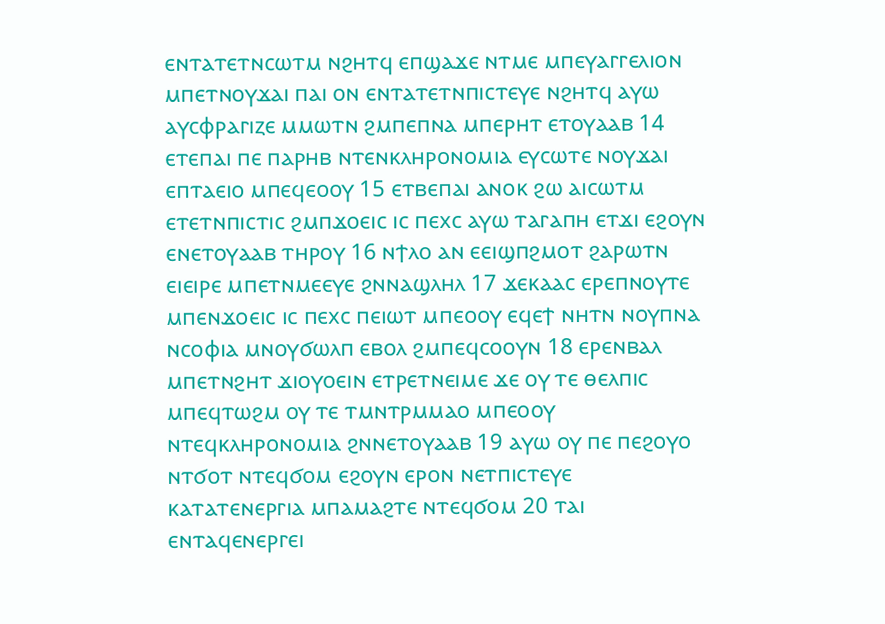ⲉⲛⲧⲁⲧⲉⲧⲛⲥⲱⲧⲙ ⲛϩⲏⲧϥ ⲉⲡϣⲁϫⲉ ⲛⲧⲙⲉ ⲙⲡⲉⲩⲁⲅⲅⲉⲗⲓⲟⲛ ⲙⲡⲉⲧⲛⲟⲩϫⲁⲓ ⲡⲁⲓ ⲟⲛ ⲉⲛⲧⲁⲧⲉⲧⲛⲡⲓⲥⲧⲉⲩⲉ ⲛϩⲏⲧϥ ⲁⲩⲱ ⲁⲩⲥⲫⲣⲁⲅⲓⲍⲉ ⲙⲙⲱⲧⲛ ϩⲙⲡⲉⲡⲛⲁ ⲙⲡⲉⲣⲏⲧ ⲉⲧⲟⲩⲁⲁⲃ 14 ⲉⲧⲉⲡⲁⲓ ⲡⲉ ⲡⲁⲣⲏⲃ ⲛⲧⲉⲛⲕⲗⲏⲣⲟⲛⲟⲙⲓⲁ ⲉⲩⲥⲱⲧⲉ ⲛⲟⲩϫⲁⲓ ⲉⲡⲧⲁⲉⲓⲟ ⲙⲡⲉϥⲉⲟⲟⲩ 15 ⲉⲧⲃⲉⲡⲁⲓ ⲁⲛⲟⲕ ϩⲱ ⲁⲓⲥⲱⲧⲙ ⲉⲧⲉⲧⲛⲡⲓⲥⲧⲓⲥ ϩⲙⲡϫⲟⲉⲓⲥ ⲓⲥ ⲡⲉⲭⲥ ⲁⲩⲱ ⲧⲁⲅⲁⲡⲏ ⲉⲧϫⲓ ⲉϩⲟⲩⲛ ⲉⲛⲉⲧⲟⲩⲁⲁⲃ ⲧⲏⲣⲟⲩ 16 ⲛϯⲗⲟ ⲁⲛ ⲉⲉⲓϣⲡϩⲙⲟⲧ ϩⲁⲣⲱⲧⲛ ⲉⲓⲉⲓⲣⲉ ⲙⲡⲉⲧⲛⲙⲉⲉⲩⲉ ϩⲛⲛⲁϣⲗⲏⲗ 17 ϫⲉⲕⲁⲁⲥ ⲉⲣⲉⲡⲛⲟⲩⲧⲉ ⲙⲡⲉⲛϫⲟⲉⲓⲥ ⲓⲥ ⲡⲉⲭⲥ ⲡⲉⲓⲱⲧ ⲙⲡⲉⲟⲟⲩ ⲉϥⲉϯ ⲛⲏⲧⲛ ⲛⲟⲩⲡⲛⲁ ⲛⲥⲟⲫⲓⲁ ⲙⲛⲟⲩϭⲱⲗⲡ ⲉⲃⲟⲗ ϩⲙⲡⲉϥⲥⲟⲟⲩⲛ 18 ⲉⲣⲉⲛⲃⲁⲗ ⲙⲡⲉⲧⲛϩⲏⲧ ϫⲓⲟⲩⲟⲉⲓⲛ ⲉⲧⲣⲉⲧⲛⲉⲓⲙⲉ ϫⲉ ⲟⲩ ⲧⲉ ⲑⲉⲗⲡⲓⲥ ⲙⲡⲉϥⲧⲱϩⲙ ⲟⲩ ⲧⲉ ⲧⲙⲛⲧⲣⲙⲙⲁⲟ ⲙⲡⲉⲟⲟⲩ ⲛⲧⲉϥⲕⲗⲏⲣⲟⲛⲟⲙⲓⲁ ϩⲛⲛⲉⲧⲟⲩⲁⲁⲃ 19 ⲁⲩⲱ ⲟⲩ ⲡⲉ ⲡⲉϩⲟⲩⲟ ⲛⲧϭⲟⲧ ⲛⲧⲉϥϭⲟⲙ ⲉϩⲟⲩⲛ ⲉⲣⲟⲛ ⲛⲉⲧⲡⲓⲥⲧⲉⲩⲉ ⲕⲁⲧⲁⲧⲉⲛⲉⲣⲅⲓⲁ ⲙⲡⲁⲙⲁϩⲧⲉ ⲛⲧⲉϥϭⲟⲙ 20 ⲧⲁⲓ ⲉⲛⲧⲁϥⲉⲛⲉⲣⲅⲉⲓ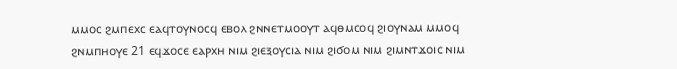ⲙⲙⲟⲥ ϩⲙⲡⲉⲭⲥ ⲉⲁϥⲧⲟⲩⲛⲟⲥϥ ⲉⲃⲟⲗ ϩⲛⲛⲉⲧⲙⲟⲟⲩⲧ ⲁϥⲑⲙⲥⲟϥ ϩⲓⲟⲩⲛⲁⲙ ⲙⲙⲟϥ ϩⲛⲙⲡⲏⲟⲩⲉ 21 ⲉϥϫⲟⲥⲉ ⲉⲁⲣⲭⲏ ⲛⲓⲙ ϩⲓⲉⲝⲟⲩⲥⲓⲁ ⲛⲓⲙ ϩⲓϭⲟⲙ ⲛⲓⲙ ϩⲓⲙⲛⲧϫⲟⲓⲥ ⲛⲓⲙ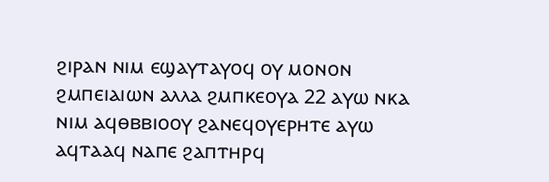ϩⲓⲣⲁⲛ ⲛⲓⲙ ⲉϣⲁⲩⲧⲁⲩⲟϥ ⲟⲩ ⲙⲟⲛⲟⲛ ϩⲙⲡⲉⲓⲁⲓⲱⲛ ⲁⲗⲗⲁ ϩⲙⲡⲕⲉⲟⲩⲁ 22 ⲁⲩⲱ ⲛⲕⲁ ⲛⲓⲙ ⲁϥⲑⲃⲃⲓⲟⲟⲩ ϩⲁⲛⲉϥⲟⲩⲉⲣⲏⲧⲉ ⲁⲩⲱ ⲁϥⲧⲁⲁϥ ⲛⲁⲡⲉ ϩⲁⲡⲧⲏⲣϥ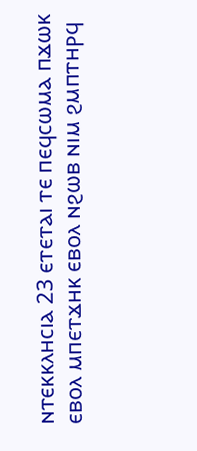ⲛⲧⲉⲕⲕⲗⲏⲥⲓⲁ 23 ⲉⲧⲉⲧⲁⲓ ⲧⲉ ⲡⲉϥⲥⲱⲙⲁ ⲡϫⲱⲕ ⲉⲃⲟⲗ ⲙⲡⲉⲧϫⲏⲕ ⲉⲃⲟⲗ ⲛϩⲱⲃ ⲛⲓⲙ ϩⲙⲡⲧⲏⲣϥ